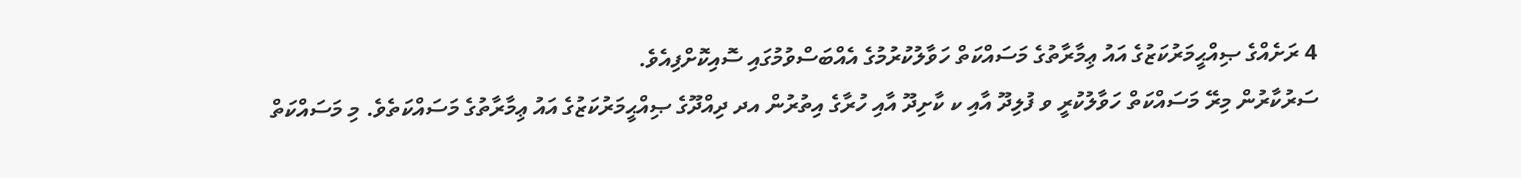4 ރަށެއްގެ ޞިއްޙީމަރުކަޒުގެ އައު ޢިމާރާތުގެ މަސައްކަތް ހަވާލުކުރުމުގެ އެއްބަސްވުމުގައި ސޮއިކޮށްފިއެވެ.
ސަރުކާރުން މިރޭ މަސައްކަތް ހަވާލުކުރީ ވ ފުލިދޫ އާއި ކ ކާށިދޫ އާއި ހުރާގެ އިތުރުން އދ ދިއްދޫގެ ޞިއްޙީމަރުކަޒުގެ އައު ޢިމާރާތުގެ މަސައްކަތެވެ. މި މަސައްކަތް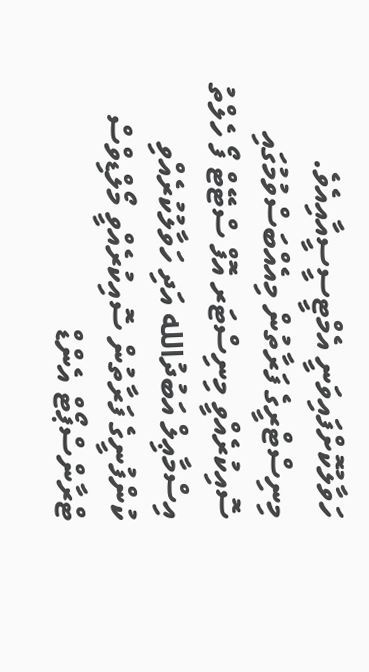ހަވާލުކޮށްފައިވަނީ އެމްޓީސީސީއާއިއެވެ.
މިނިސްޓްރީގެ ފަރާތުން މިއެއްބަސްވުމުގައި ސޮއިކުރެއްވީ މިނިސްޓަރ އޮފް ސްޓޭޓް ފޯ ހެލްތު އިސްމާޢިލް އަބުދުالله އަދި ހަވާލުކުރެއްވި ކުންފުނީގެ ފަރާތުން ސޮއިކުރެއްވީ މޯލްޑިވްސް ޓްރާންސްޕޯޓް އެންޑް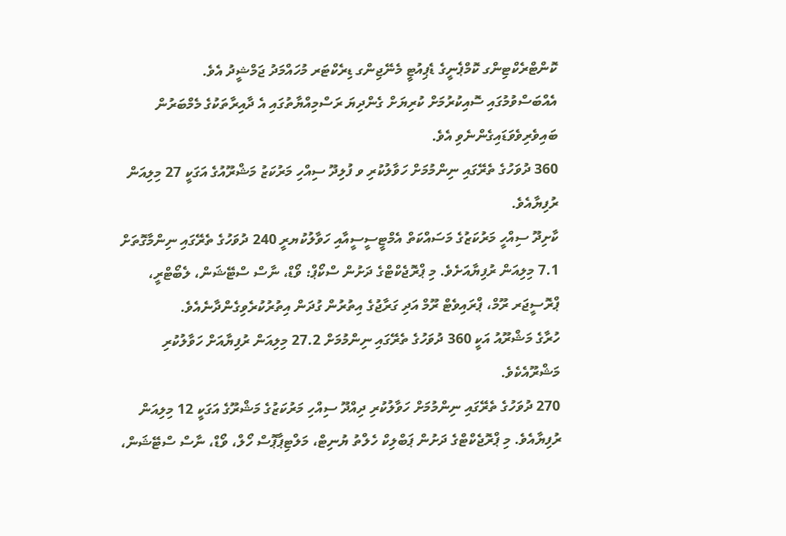ކޮންޓްރެކްޓިންގ ކޮމްޕެނީގެ ޑެޕިއުޓީ މެނޭޖިންގ ޑިރެކްޓަރ މުހައްމަދު ޖަމްޝީދު އެވެ.
އެއްބަސްވުމުގައި ސޮއިކުރުމަށް ކުރިޔަށް ގެންދިޔަ ރަސްމިއްޔާތުގައި އެ ދާއިރާތަކުގެ މެމްބަރުން ބައިވެރިވެވަޑައިގެންނެވި އެވެ.
360 ދުވަހުގެ ތެރޭގައި ނިންމުމަށް ހަވާލުކުރި ވ ފުލިދޫ ސިއްހި މަރުކަޒު މަޝްރޫއުގެ އަގަކީ 27 މިލިއަން ރުފިޔާއެވެ.
ކާށިދޫ ސިއްހީ މަރުކަޒުގެ މަސައްކަތް އެމްޓީސީސީއާއި ހަވާލުކުޔރީ 240 ދުވަހުގެ ތެރޭގައި ނިންމާގޮތަށް 7.1 މިލިއަން ރުފިޔާއަށެވެ. މި ޕްރޮޖެކްޓްގެ ދަށުން ސްކޯޕް: ވޯޑް، ނާސް ސްޓޭޝަން، ލެބޯޓްރީ، ޕްރޮސީޖަރ ރޫމް، ޕްރައިވެޓް ރޫމް އަދި ގަރާޖުގެ އިތުރުން ގުދަން އިތުރުކުރެވިގެންދާނެއެވެ.
ހުރާގެ މަޝްރޫއު އަކީ 360 ދުވަހުގެ ތެރޭގައި ނިންމުމަށް 27.2 މިލިއަން ރުފިޔާއަށް ހަވާލުކުރި މަޝްރޫއެކެވެ.
270 ދުވަހުގެ ތެރޭގައި ނިންމުމަށް ހަވާލުކުރި ދިއްދޫ ސިއްހި މަރުކަޒުގެ މަޝްރޫގެ އަގަކީ 12 މިލިއަން ރުފިޔާއެވެ. މި ޕްރޮޖެކްޓްގެ ދަށުން ޕަބްލިކް ހެލްތު ޔުނިޓް، މަލްޓިޕާޕޮސް ހޯލް، ވޯޑް، ނާސް ސްޓޭޝަން،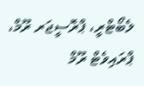ލެބޯޓްރީ، ޕްރޮސީޖަރ ރޫމް، ޕްރައިވެޓް ރޫމް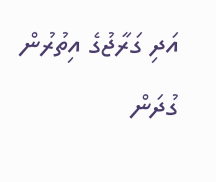އަދި ގަރާޖުގެ އިތުރުން ގުދަން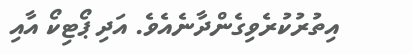އިތުރުކުރެވިގެންދާނެއެވެ. އަދި ޕޯޓިކޯ އާއި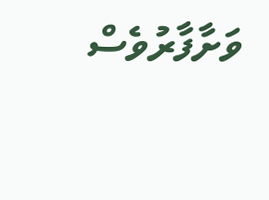ވަށާފާރުވެސް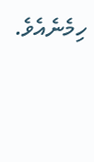ހިމެނެއެވެ.